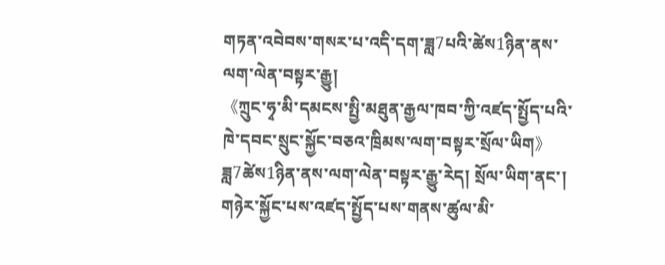གཏན་འབེབས་གསར་པ་འདི་དག་ཟླ7པའི་ཚེས1ཉིན་ནས་ལག་ལེན་བསྟར་རྒྱུ།
《ཀྲུང་ཧྭ་མི་དམངས་སྤྱི་མཐུན་རྒྱལ་ཁབ་ཀྱི་འཛད་སྤྱོད་པའི་ཁེ་དབང་སྲུང་སྐྱོང་བཅའ་ཁྲིམས་ལག་བསྟར་སྲོལ་ཡིག》ཟླ7ཚེས1ཉིན་ནས་ལག་ལེན་བསྟར་རྒྱུ་རེད། སྲོལ་ཡིག་ནང་། གཉེར་སྐྱོང་པས་འཛད་སྤྱོད་པས་གནས་ཚུལ་མི་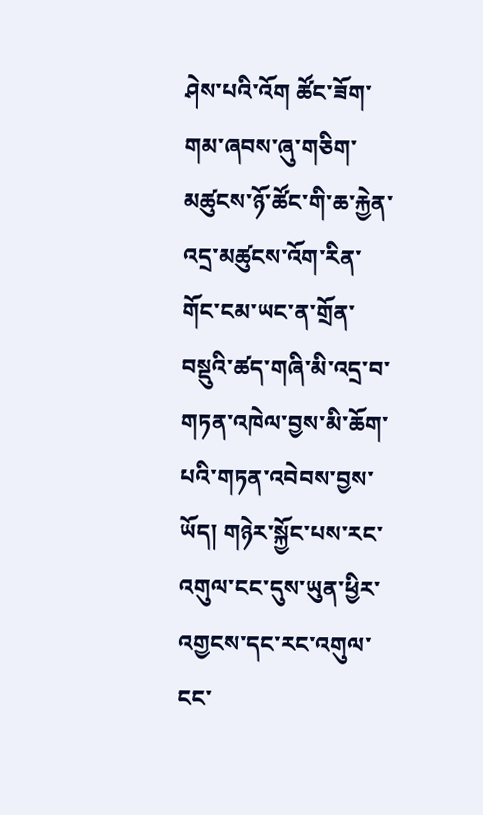ཤེས་པའི་འོག ཚོང་ཟོག་གམ་ཞབས་ཞུ་གཅིག་མཚུངས་ཉོ་ཚོང་གི་ཆ་རྐྱེན་འདྲ་མཚུངས་འོག་རིན་གོང་ངམ་ཡང་ན་གྲོན་བསྡུའི་ཚད་གཞི་མི་འདྲ་བ་གཏན་འཁེལ་བྱས་མི་ཆོག་པའི་གཏན་འབེབས་བྱས་ཡོད། གཉེར་སྐྱོང་པས་རང་འགུལ་ངང་དུས་ཡུན་ཕྱིར་འགྱངས་དང་རང་འགུལ་ངང་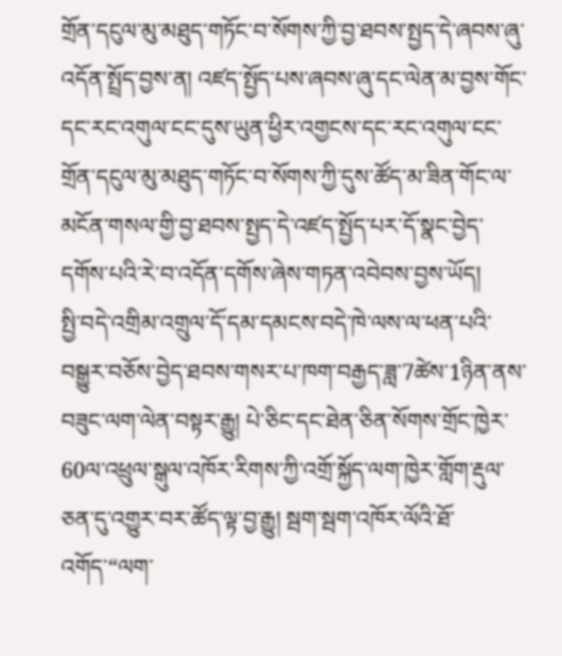གྲོན་དངུལ་མུ་མཐུད་གཏོང་བ་སོགས་ཀྱི་བྱ་ཐབས་སྤྱད་དེ་ཞབས་ཞུ་འདོན་སྤྲོད་བྱས་ན། འཛད་སྤྱོད་པས་ཞབས་ཞུ་དང་ལེན་མ་བྱས་གོང་དང་རང་འགུལ་ངང་དུས་ཡུན་ཕྱིར་འགྱངས་དང་རང་འགུལ་ངང་གྲོན་དངུལ་མུ་མཐུད་གཏོང་བ་སོགས་ཀྱི་དུས་ཚོད་མ་ཟིན་གོང་ལ་མངོན་གསལ་གྱི་བྱ་ཐབས་སྤྱད་དེ་འཛད་སྤྱོད་པར་དོ་སྣང་བྱེད་དགོས་པའི་རེ་བ་འདོན་དགོས་ཞེས་གཏན་འབེབས་བྱས་ཡོད།
སྤྱི་བདེ་འགྲིམ་འགྲུལ་དོ་དམ་དམངས་བདེ་ཁེ་ལས་ལ་ཕན་པའི་བསྒྱུར་བཅོས་བྱེད་ཐབས་གསར་པ་ཁག་བརྒྱད་ཟླ་7ཚེས་1ཉིན་ནས་བཟུང་ལག་ལེན་བསྟར་རྒྱུ། པེ་ཅིང་དང་ཐེན་ཅིན་སོགས་གྲོང་ཁྱེར་60ལ་འཕྲུལ་སྒུལ་འཁོར་རིགས་ཀྱི་འགྲོ་སྐྱོད་ལག་ཁྱེར་གློག་རྡུལ་ཅན་དུ་འགྱུར་བར་ཚོད་ལྟ་བྱ་རྒྱུ། སྦག་སྦག་འཁོར་ལོའི་ཐོ་འགོད་“ལག་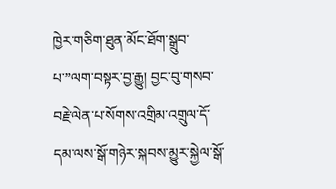ཁྱེར་གཅིག་ཐུན་མོང་ཐོག་སྒྲུབ་པ་”ལག་བསྟར་བྱ་རྒྱུ། བྱང་བུ་གསབ་བརྗེ་ལེན་པ་སོགས་འགྲིམ་འགྲུལ་དོ་དམ་ལས་སྒོ་གཉེར་སྐབས་མྱུར་སྐྱེལ་སྒོ་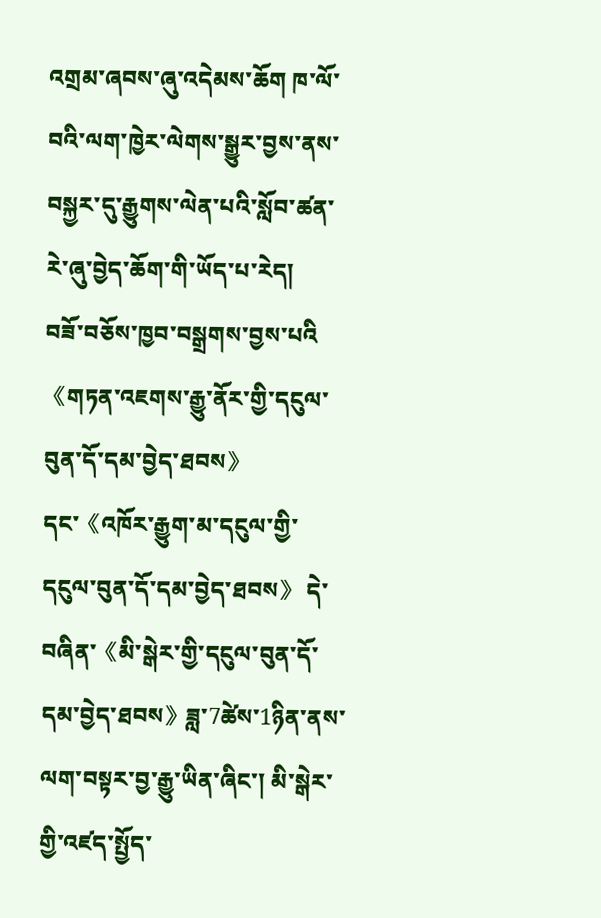འགྲམ་ཞབས་ཞུ་འདེམས་ཆོག ཁ་ལོ་བའི་ལག་ཁྱེར་ལེགས་སྒྱུར་བྱས་ནས་བསྐྱར་དུ་རྒྱུགས་ལེན་པའི་སློབ་ཚན་རེ་ཞུ་བྱེད་ཆོག་གི་ཡོད་པ་རེད།
བཟོ་བཅོས་ཁྱབ་བསྒྲགས་བྱས་པའི《གཏན་འཇགས་རྒྱུ་ནོར་གྱི་དངུལ་བུན་དོ་དམ་བྱེད་ཐབས》དང་《འཁོར་རྒྱུག་མ་དངུལ་གྱི་དངུལ་བུན་དོ་དམ་བྱེད་ཐབས》 དེ་བཞིན་《མི་སྒེར་གྱི་དངུལ་བུན་དོ་དམ་བྱེད་ཐབས》ཟླ་7ཚེས་1ཉིན་ནས་ལག་བསྟར་བྱ་རྒྱུ་ཡིན་ཞིང་། མི་སྒེར་གྱི་འཛད་སྤྱོད་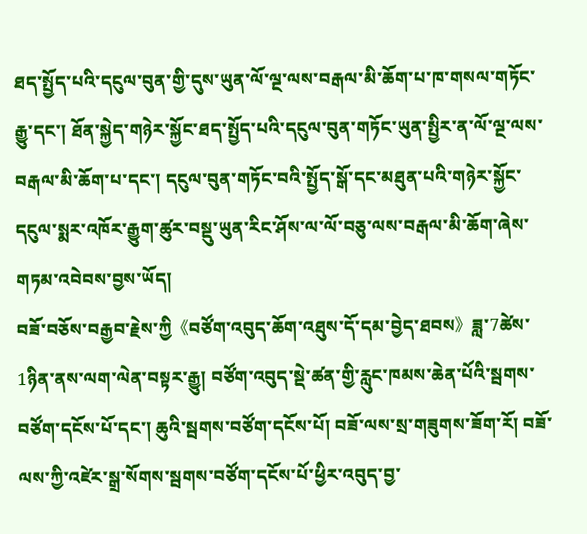ཐད་སྤྱོད་པའི་དངུལ་བུན་གྱི་དུས་ཡུན་ལོ་ལྔ་ལས་བརྒལ་མི་ཆོག་པ་ཁ་གསལ་གཏོང་རྒྱུ་དང་། ཐོན་སྐྱེད་གཉེར་སྐྱོང་ཐད་སྤྱོད་པའི་དངུལ་བུན་གཏོང་ཡུན་སྤྱིར་ན་ལོ་ལྔ་ལས་བརྒལ་མི་ཆོག་པ་དང་། དངུལ་བུན་གཏོང་བའི་སྤྱོད་སྒོ་དང་མཐུན་པའི་གཉེར་སྐྱོང་དངུལ་སྨར་འཁོར་རྒྱུག་ཚུར་བསྡུ་ཡུན་རིང་ཤོས་ལ་ལོ་བཅུ་ལས་བརྒལ་མི་ཆོག་ཞེས་གཏམ་འབེབས་བྱས་ཡོད།
བཟོ་བཅོས་བརྒྱབ་རྗེས་ཀྱི《བཙོག་འབུད་ཆོག་འཐུས་དོ་དམ་བྱེད་ཐབས》ཟླ་7ཚེས་1ཉིན་ནས་ལག་ལེན་བསྟར་རྒྱུ། བཙོག་འབུད་སྡེ་ཚན་གྱི་རླུང་ཁམས་ཆེན་པོའི་སྦགས་བཙོག་དངོས་པོ་དང་། ཆུའི་སྦགས་བཙོག་དངོས་པོ། བཟོ་ལས་སྲ་གཟུགས་ཟོག་རོ། བཟོ་ལས་ཀྱི་འཛེར་སྒྲ་སོགས་སྦགས་བཙོག་དངོས་པོ་ཕྱིར་འབུད་བྱ་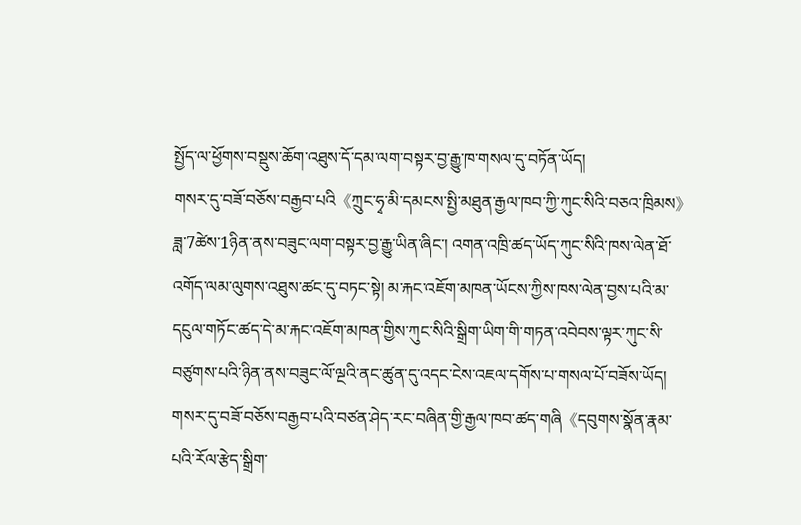སྤྱོད་ལ་ཕྱོགས་བསྡུས་ཆོག་འཐུས་དོ་དམ་ལག་བསྟར་བྱ་རྒྱུ་ཁ་གསལ་དུ་བཏོན་ཡོད།
གསར་དུ་བཟོ་བཅོས་བརྒྱབ་པའི《ཀྲུང་ཧྭ་མི་དམངས་སྤྱི་མཐུན་རྒྱལ་ཁབ་ཀྱི་ཀུང་སིའི་བཅའ་ཁྲིམས》ཟླ་7ཚེས་1ཉིན་ནས་བཟུང་ལག་བསྟར་བྱ་རྒྱུ་ཡིན་ཞིང་། འགན་འཁྲི་ཚད་ཡོད་ཀུང་སིའི་ཁས་ལེན་ཐོ་འགོད་ལམ་ལུགས་འཐུས་ཚང་དུ་བཏང་སྟེ། མ་རྐང་འཇོག་མཁན་ཡོངས་ཀྱིས་ཁས་ལེན་བྱས་པའི་མ་དངུལ་གཏོང་ཚད་དེ་མ་རྐང་འཇོག་མཁན་གྱིས་ཀུང་སིའི་སྒྲིག་ཡིག་གི་གཏན་འབེབས་ལྟར་ཀུང་སི་བཙུགས་པའི་ཉིན་ནས་བཟུང་ལོ་ལྔའི་ནང་ཚུན་དུ་འདང་ངེས་འཇལ་དགོས་པ་གསལ་པོ་བཟོས་ཡོད།
གསར་དུ་བཟོ་བཅོས་བརྒྱབ་པའི་བཙན་ཤེད་རང་བཞིན་གྱི་རྒྱལ་ཁབ་ཚད་གཞི《དབུགས་སྣོན་རྣམ་པའི་རོལ་རྩེད་སྒྲིག་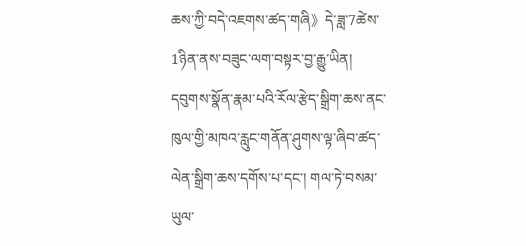ཆས་ཀྱི་བདེ་འཇགས་ཚད་གཞི》དེ་ཟླ་7ཚེས་1ཉིན་ནས་བཟུང་ལག་བསྟར་བྱ་རྒྱུ་ཡིན། དབུགས་སྣོན་རྣམ་པའི་རོལ་རྩེད་སྒྲིག་ཆས་ནང་ཁུལ་གྱི་མཁའ་རླུང་གནོན་ཤུགས་ལྟ་ཞིབ་ཚད་ལེན་སྒྲིག་ཆས་དགོས་པ་དང་། གལ་ཏེ་བསམ་ཡུལ་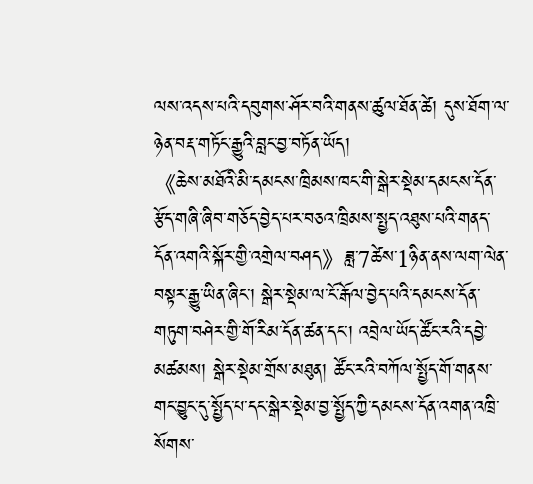ལས་འདས་པའི་དབུགས་ཤོར་བའི་གནས་ཚུལ་ཐོན་ཚེ། དུས་ཐོག་ལ་ཉེན་བརྡ་གཏོང་རྒྱུའི་བླང་བྱ་བཏོན་ཡོད།
《ཆེས་མཐོའི་མི་དམངས་ཁྲིམས་ཁང་གི་སྒེར་སྡེམ་དམངས་དོན་རྩོད་གཞི་ཞིབ་གཅོད་བྱེད་པར་བཅའ་ཁྲིམས་སྤྱད་འཐུས་པའི་གནད་དོན་འགའི་སྐོར་གྱི་འགྲེལ་བཤད》ཟླ་7ཚེས་1ཉིན་ནས་ལག་ལེན་བསྟར་རྒྱུ་ཡིན་ཞིང་། སྒེར་སྡེམ་ལ་ངོ་རྒོལ་བྱེད་པའི་དམངས་དོན་གཏུག་བཤེར་གྱི་གོ་རིམ་དོན་ཚན་དང་། འབྲེལ་ཡོད་ཚོང་རའི་དབྱེ་མཚམས། སྒེར་སྡེམ་གྲོས་མཐུན། ཚོང་རའི་བཀོལ་སྤྱོད་གོ་གནས་གང་བྱུང་དུ་སྤྱོད་པ་དང་སྒེར་སྡེམ་བྱ་སྤྱོད་ཀྱི་དམངས་དོན་འགན་འཁྲི་སོགས་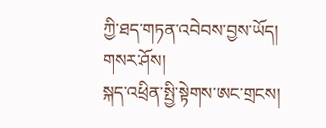ཀྱི་ཐད་གཏན་འབེབས་བྱས་ཡོད།
གསར་ཤོས།
སྐད་འཕྲིན་སྤྱི་སྟེགས་ཨང་གྲངས།